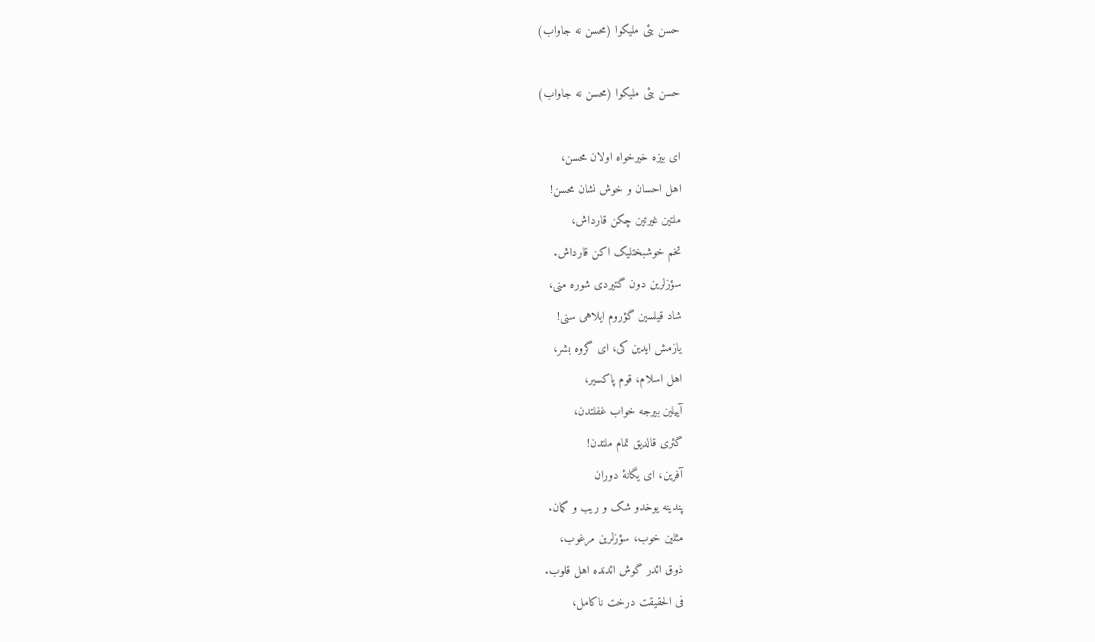حسن بئی ملیکوا (محسن نه جاواب)

حسن بئی ملیکوا (محسن نه جاواب)

ای بیزه خیرخواه اولان محسن،
اهل احسان و خوش نشان محسن!
ملتین غیرتین چکن قارداش،
تخم خوشبختلیک اکن قارداش.
سؤزلرین دون گتیردی شوره منی،
شاد قیلسین گؤروم ایلاهی سنی!
یازمش ایدین کی، ای گروه بشر،
اهل اسلام، قوم پاکسیر،
آییلین بیرجه خواب غفلتدن،
گئری قالدیق تمام ملتدن!
آفرین، ای یگانۀ دوران
پندینه یوخدو شک و ریب و گمان.
مثلین خوب، سؤزلرین مرغوب،
ذوق ائدر گوش ائدنده اهل قلوب.
فی الحقیقت درخت ناکامل،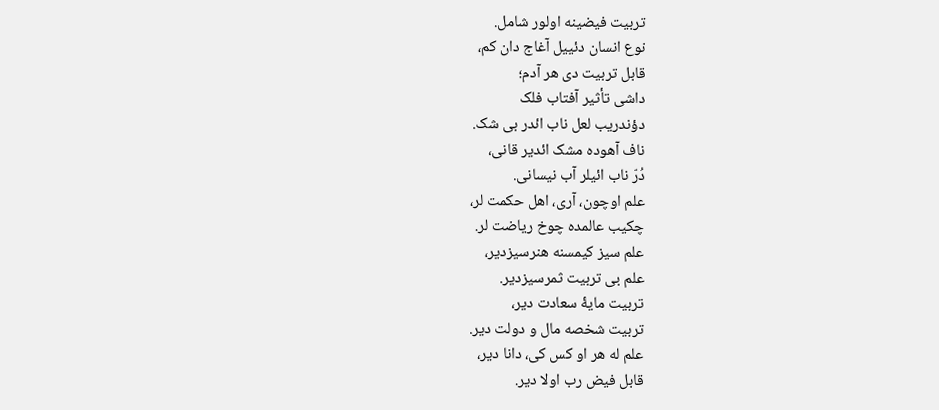تربیت فیضینه اولور شامل.
نوع انسان دئییل آغاج دان کم،
قابل تربیت دی هر آدم؛
داشی تأثیر آفتاب فلک
دؤندریب لعل ناب ائدر بی شک.
ناف آهوده مشک ائدیر قانی،
دُرّ ناب ائیلر آب نیسانی.
علم اوچون، آری، اهل حکمت لر،
چکیب عالمده چوخ ریاضت لر.
علم سیز کیمسنه هنرسیزدیر،
علم بی تربیت ثمرسیزدیر.
تربیت مایۀ سعادت دیر،
تربیت شخصه مال و دولت دیر.
علم له هر او کس کی، دانا دیر،
قابل فیض رب اولا دیر.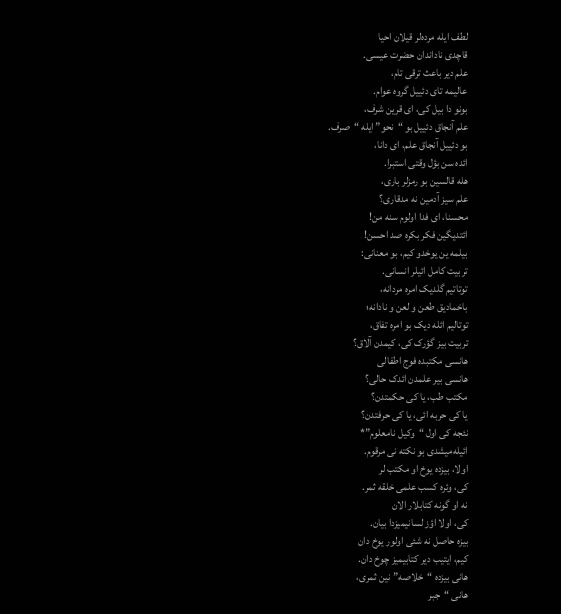لطف ایله مرده‌لر قیلان احیا
قاچدی ناداندان حضرت عیسی.
علم دیر باعث ترقی تام،
عالیمه تای دئییل گروه عوام.
بونو دا بیل کی، ای قرین شرف،
علم آنجاق دئییل بو “نحو” ایله “صرف.
بو دئییل آنجاق علم، ای دانا،
ائده سن بؤل وقتی استبرا.
هله قالسین بو رمزلر باری،
علم سیز آدمین نه مدقاری؟
محسنا، ای فدا اولوم سنه من!
ائتدیگین فکر بکره صد احسن!
بیلمه ین یوخدو کیم، بو معنانی:
تربیت کامل ائیلر انسانی.
توتاتیم گلدیک امره مردانه،
باخمادیق طعن و لعن و نادانه؛
توتالیم ائله دیک بو امره تفاق،
تربیت بیز گؤرک کی، کیمدن آلاق؟
هانسی مکتبده فوج اطفالی
هانسی بیر علمدن ائدک حالی؟
مکتب طب، یا کی حکمتدن؟
یا کی حربه ائی، یا کی حرفتدن؟
نئجه کی اول “وکیل نامعلوم”*
ائیله‌میشدی بو نکته نی مرقوم.
اولا، بیزده یوخ او مکتب لر
کی، وئره کسب علمی خلقه ثمر.
نه او گونه کتابلار الان
کی، اولا اؤز لسانیمیزدا بیان.
بیزه حاصل نه شئی اولور یوخ دان
کیم، ایتیب دیر کتابیمیز چوخ دان.
هانی بیزده “خلاصه”نین ثمری،
هانی “جبر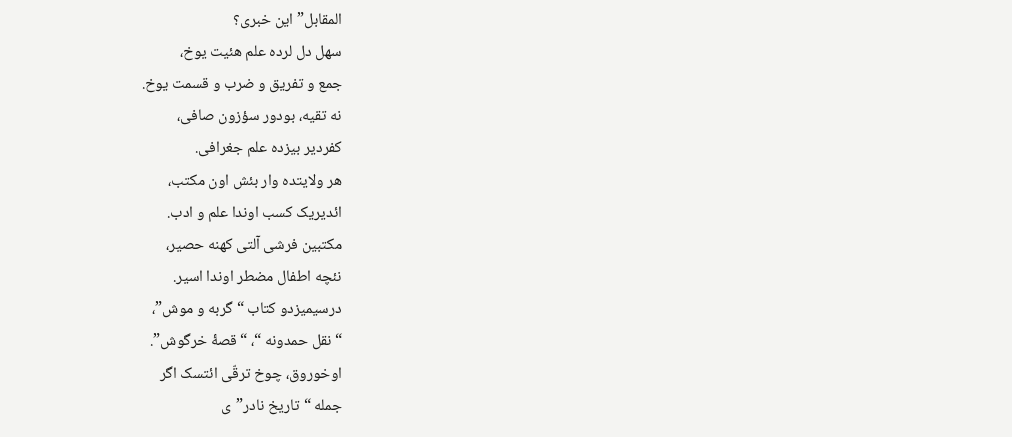المقابل”این خبری؟
سهل دل لرده علم هئیت یوخ،
جمع و تفریق و ضرب و قسمت یوخ.
نه تقیه، بودور سؤزون صافی،
کفردیر بیزده علم جغرافی.
هر ولایتده وار بئش اون مکتب،
ائدیریک کسب اوندا علم و ادب.
مکتبین فرشی آلتی کهنه حصیر،
نئچه اطفال مضطر اوندا اسیر.
درسیمیزدو کتاب “گربه و موش”،
“نقل حمدونه “، “قصۀ خرگوش”.
اوخوروق، چوخ ترقّی ائتسک اگر
جمله “تاریخ نادر”ی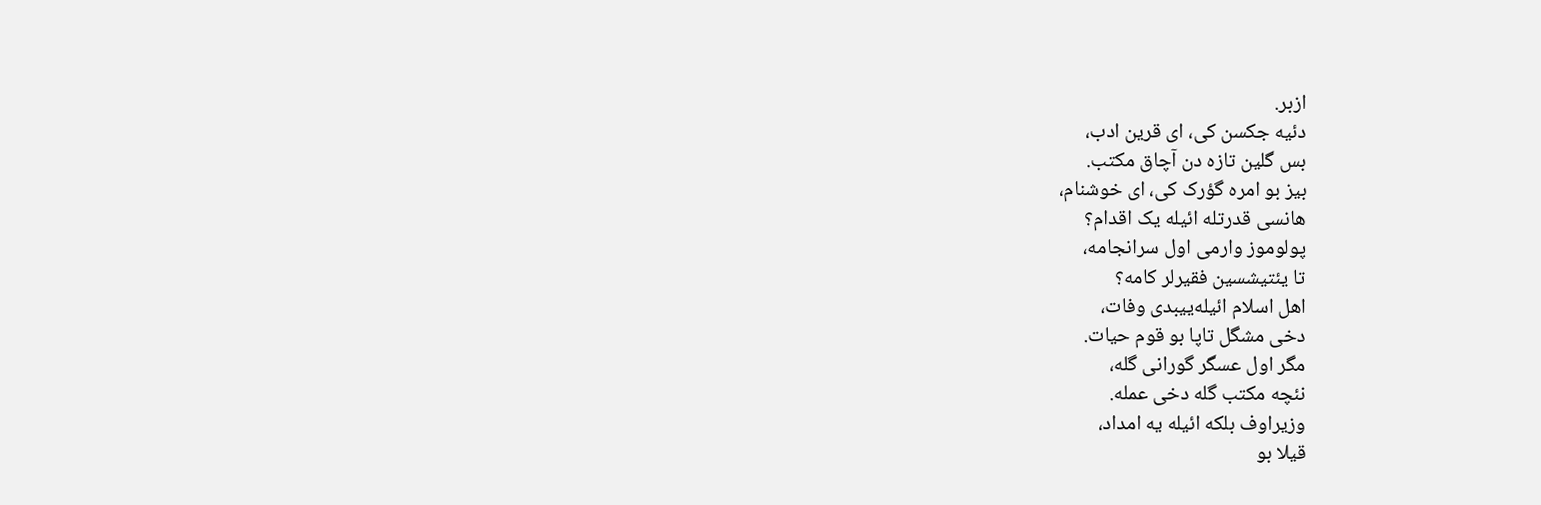ازبر.
دئیه جکسن کی، ای قرین ادب،
بس گلین تازه دن آچاق مکتب.
بیز بو امره گؤرک کی، ای خوشنام،
هانسی قدرتله ائیله یک اقدام؟
پولوموز وارمی اول سرانجامه،
تا یئتیشسین فقیرلر کامه؟
اهل اسلام ائیله‌ییبدی وفات،
دخی مشگل تاپا بو قوم حیات.
مگر اول عسگر گورانی گله،
نئچه مکتب گله دخی عمله.
وزیراوف بلکه ائیله یه امداد،
قیلا بو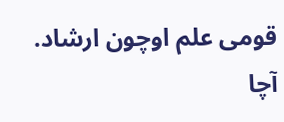قومی علم اوچون ارشاد.
آچا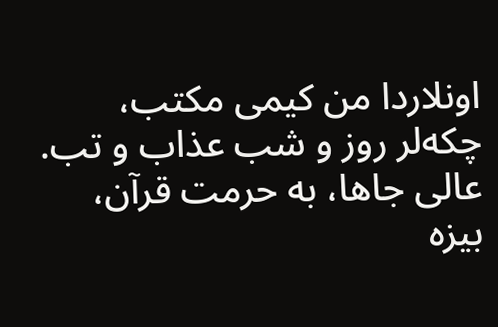اونلاردا من کیمی مکتب،
چکه‌لر روز و شب عذاب و تب.
عالی جاها، به حرمت قرآن،
بیزه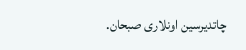چاتدیرسین اونلاری صبحان.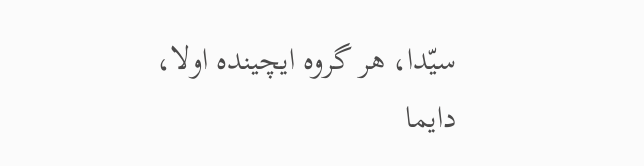سیّدا، هر گروه ایچینده اولا،
دایما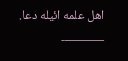اهل علمه ائیله دعا.
———-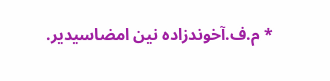* م.ف.آخوندزاده نین امضاسیدیر.